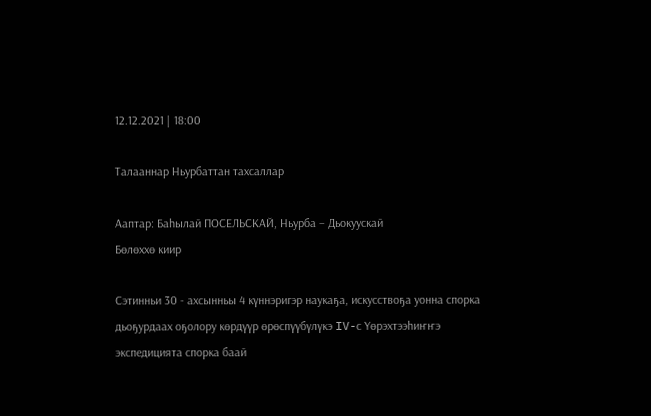12.12.2021 | 18:00

Талааннар Ньурбаттан тахсаллар

Ааптар: Баһылай ПОСЕЛЬСКАЙ, Ньурба – Дьокуускай
Бөлөххө киир

Сэтинньи 30 - ахсынньы 4 күннэригэр наукаҕа, искусствоҕа уонна спорка дьоҕурдаах оҕолору көрдүүр өрөспүүбүлүкэ IV-с Үөрэхтээһиҥҥэ экспедицията спорка баай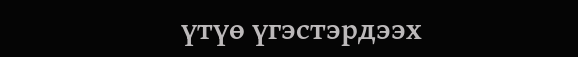үтүө үгэстэрдээх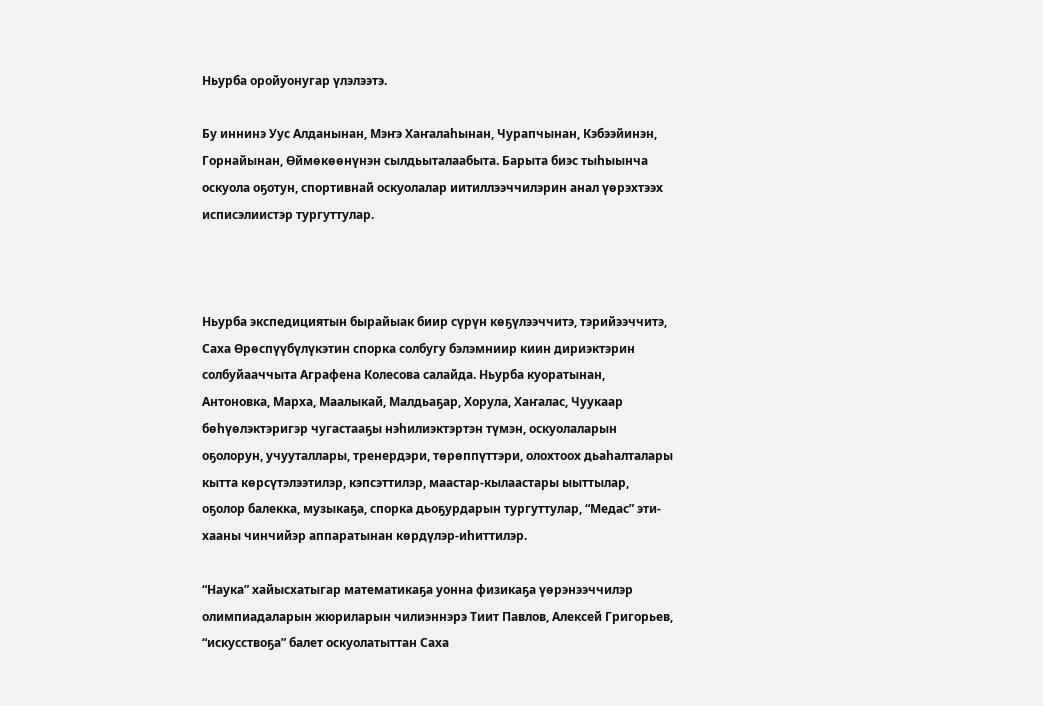Ньурба оройуонугар үлэлээтэ.

Бу иннинэ Уус Алданынан, Мэҥэ Хаҥалаһынан, Чурапчынан, Кэбээйинэн, Горнайынан, Өймөкөөнүнэн сылдьыталаабыта. Барыта биэс тыһыынча оскуола оҕотун, спортивнай оскуолалар иитиллээччилэрин анал үөрэхтээх исписэлиистэр тургуттулар.



Ньурба экспедициятын бырайыак биир сүрүн көҕүлээччитэ, тэрийээччитэ, Саха Өрөспүүбүлүкэтин спорка солбугу бэлэмниир киин дириэктэрин солбуйааччыта Аграфена Колесова салайда. Ньурба куоратынан, Антоновка, Марха, Маалыкай, Малдьаҕар, Хорула, Хаҥалас, Чуукаар бөһүөлэктэригэр чугастааҕы нэһилиэктэртэн түмэн, оскуолаларын оҕолорун, учууталлары, тренердэри, төрөппүттэри, олохтоох дьаһалталары кытта көрсүтэлээтилэр, кэпсэттилэр, маастар-кылаастары ыыттылар, оҕолор балекка, музыкаҕа, спорка дьоҕурдарын тургуттулар, “Медас” эти-хааны чинчийэр аппаратынан көрдүлэр-иһиттилэр.

“Наука” хайысхатыгар математикаҕа уонна физикаҕа үөрэнээччилэр олимпиадаларын жюриларын чилиэннэрэ Тиит Павлов, Алексей Григорьев, “искусствоҕа” балет оскуолатыттан Саха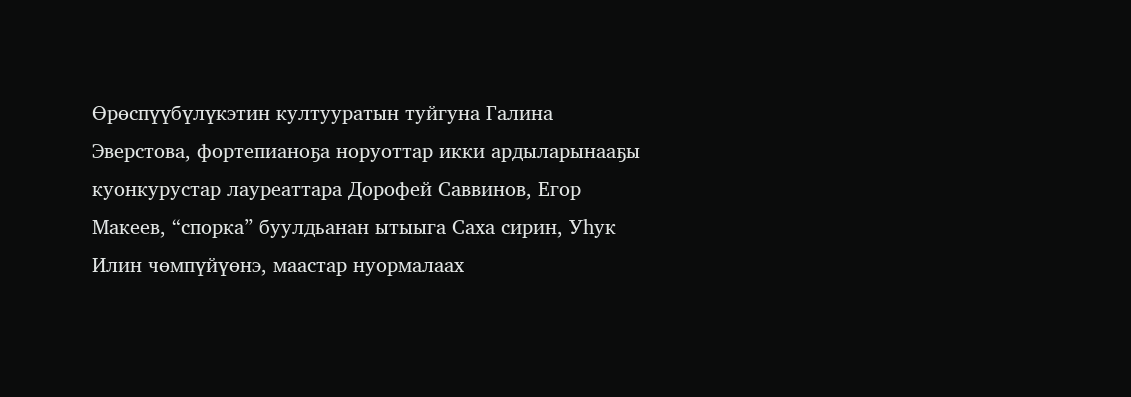Өрөспүүбүлүкэтин култууратын туйгуна Галина Эверстова, фортепианоҕа норуоттар икки ардыларынааҕы куонкурустар лауреаттара Дорофей Саввинов, Егор Макеев, “спорка” буулдьанан ытыыга Саха сирин, Уһук Илин чөмпүйүөнэ, маастар нуормалаах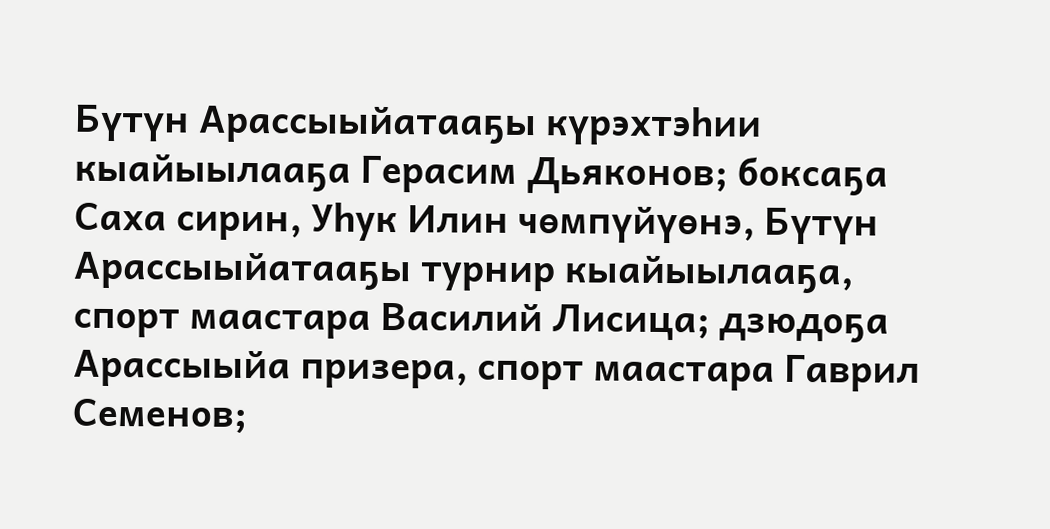Бүтүн Арассыыйатааҕы күрэхтэһии кыайыылааҕа Герасим Дьяконов; боксаҕа Саха сирин, Уһук Илин чөмпүйүөнэ, Бүтүн Арассыыйатааҕы турнир кыайыылааҕа, спорт маастара Василий Лисица; дзюдоҕа Арассыыйа призера, спорт маастара Гаврил Семенов;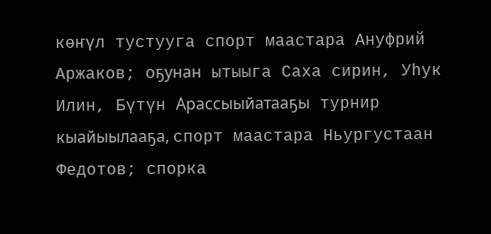көҥүл тустууга спорт маастара Ануфрий Аржаков; оҕунан ытыыга Саха сирин, Уһук Илин, Бүтүн Арассыыйатааҕы турнир кыайыылааҕа, спорт маастара Ньургустаан Федотов; спорка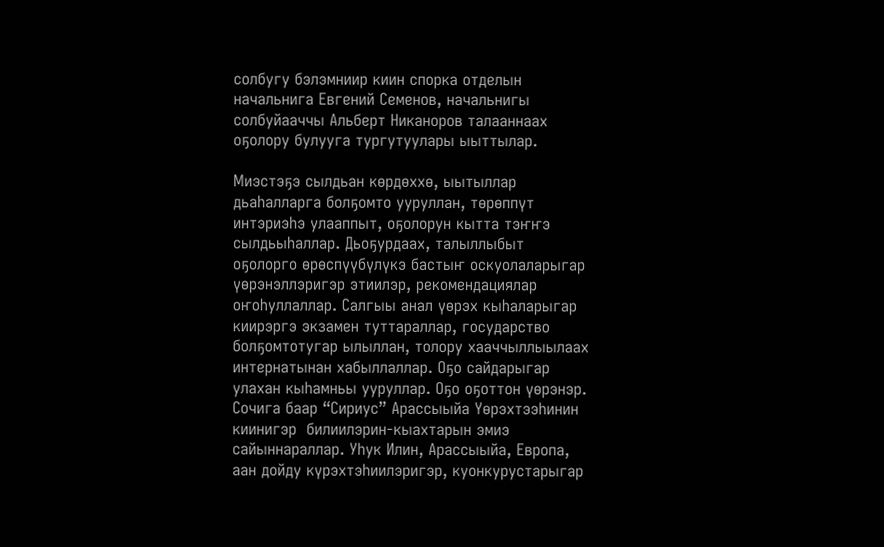солбугу бэлэмниир киин спорка отделын начальнига Евгений Семенов, начальнигы солбуйааччы Альберт Никаноров талааннаах оҕолору булууга тургутуулары ыыттылар.

Миэстэҕэ сылдьан көрдөххө, ыытыллар дьаһалларга болҕомто ууруллан, төрөппүт интэриэһэ улааппыт, оҕолорун кытта тэҥҥэ сылдьыһаллар. Дьоҕурдаах, талыллыбыт оҕолорго өрөспүүбүлүкэ бастыҥ оскуолаларыгар үөрэнэллэригэр этиилэр, рекомендациялар оҥоһуллаллар. Салгыы анал үөрэх кыһаларыгар киирэргэ экзамен туттараллар, государство болҕомтотугар ылыллан, толору хааччыллыылаах интернатынан хабыллаллар. Оҕо сайдарыгар улахан кыһамньы ууруллар. Оҕо оҕоттон үөрэнэр. Сочига баар “Сириус” Арассыыйа Үөрэхтээһинин киинигэр  билиилэрин-кыахтарын эмиэ сайыннараллар. Уһук Илин, Арассыыйа, Европа, аан дойду күрэхтэһиилэригэр, куонкурустарыгар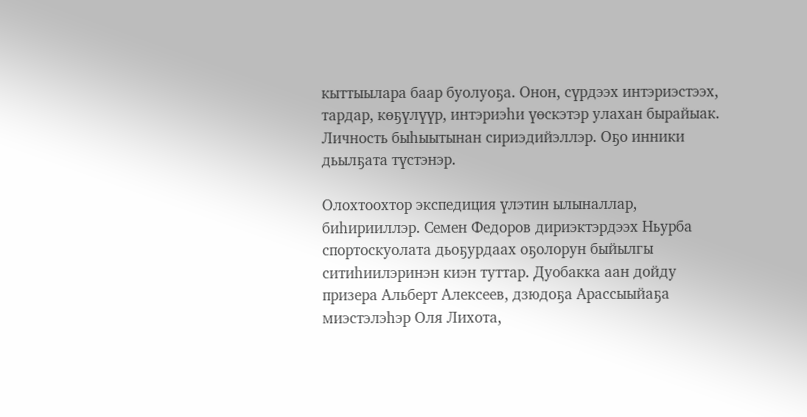кыттыылара баар буолуоҕа. Онон, сүрдээх интэриэстээх, тардар, көҕүлүүр, интэриэһи үөскэтэр улахан бырайыак. Личность быһыытынан сириэдийэллэр. Оҕо инники дьылҕата түстэнэр.

Олохтоохтор экспедиция үлэтин ылыналлар, биһирииллэр. Семен Федоров дириэктэрдээх Ньурба спортоскуолата дьоҕурдаах оҕолорун быйылгы ситиһиилэринэн киэн туттар. Дуобакка аан дойду призера Альберт Алексеев, дзюдоҕа Арассыыйаҕа миэстэлэһэр Оля Лихота,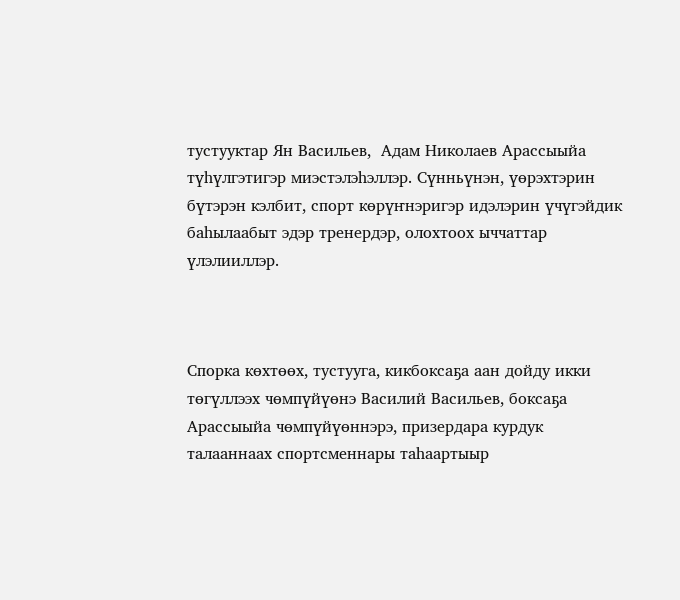тустууктар Ян Васильев,  Адам Николаев Арассыыйа түһүлгэтигэр миэстэлэһэллэр. Сүнньүнэн, үөрэхтэрин бүтэрэн кэлбит, спорт көрүҥнэригэр идэлэрин үчүгэйдик баһылаабыт эдэр тренердэр, олохтоох ыччаттар үлэлииллэр.



Спорка көхтөөх, тустууга, кикбоксаҕа аан дойду икки төгүллээх чөмпүйүөнэ Василий Васильев, боксаҕа Арассыыйа чөмпүйүөннэрэ, призердара курдук талааннаах спортсменнары таһаартыыр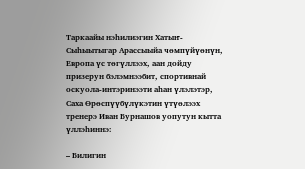Таркаайы нэһилиэгин Хатыҥ-Сыһыытыгар Арассыыйа чөмпүйүөнүн, Европа үс төгүллээх, аан дойду призерун бэлэмнээбит, спортивнай оскуола-интэринээти аһан үлэлэтэр, Саха Өрөспүүбүлүкэтин үтүөлээх тренерэ Иван Бурнашов уопутун кытта үллэһиннэ:

– Билигин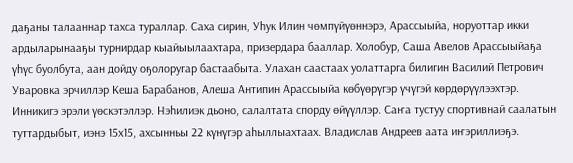даҕаны талааннар тахса тураллар. Саха сирин, Уһук Илин чөмпүйүөннэрэ, Арассыыйа, норуоттар икки ардыларынааҕы турнирдар кыайыылаахтара, призердара бааллар. Холобур, Саша Авелов Арассыыйаҕа үһүс буолбута, аан дойду оҕолоругар бастаабыта. Улахан саастаах уолаттарга билигин Василий Петрович Уваровка эрчиллэр Кеша Барабанов, Алеша Антипин Арассыыйа көбүөрүгэр үчүгэй көрдөрүүлээхтэр. Инникигэ эрэли үөскэтэллэр. Нэһилиэк дьоно, салалтата спорду өйүүллэр. Саҥа тустуу спортивнай саалатын туттардыбыт, иэнэ 15х15, ахсынньы 22 күнүгэр аһыллыахтаах. Владислав Андреев аата иҥэриллиэҕэ.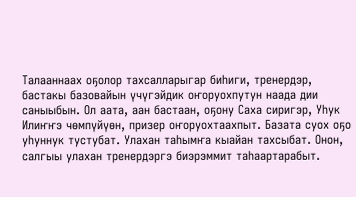Талааннаах оҕолор тахсалларыгар биһиги, тренердэр, бастакы базовайын үчүгэйдик оҥоруохпутун наада дии саныыбын. Ол аата, аан бастаан, оҕону Саха сиригэр, Уһук Илиҥҥэ чөмпүйүөн, призер оҥоруохтаахпыт. Базата суох оҕо уһуннук тустубат. Улахан таһымҥа кыайан тахсыбат. Онон, салгыы улахан тренердэргэ биэрэммит таһаартарабыт.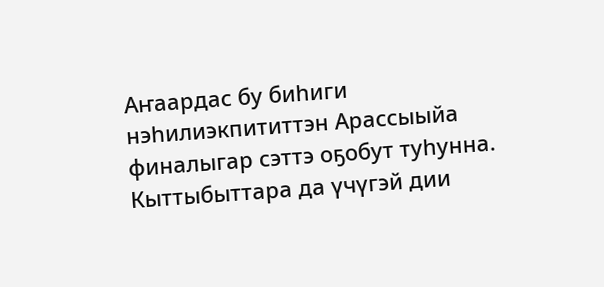Аҥаардас бу биһиги нэһилиэкпититтэн Арассыыйа финалыгар сэттэ оҕобут туһунна.  Кыттыбыттара да үчүгэй дии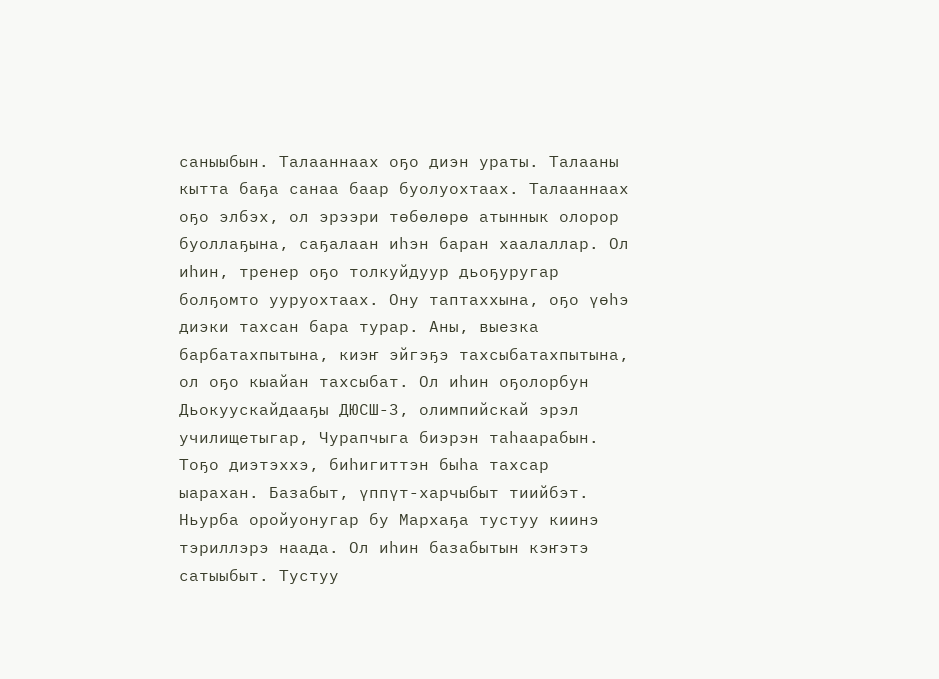саныыбын. Талааннаах оҕо диэн ураты. Талааны кытта баҕа санаа баар буолуохтаах. Талааннаах оҕо элбэх, ол эрээри төбөлөрө атыннык олорор буоллаҕына, саҕалаан иһэн баран хаалаллар. Ол иһин, тренер оҕо толкуйдуур дьоҕуругар болҕомто ууруохтаах. Ону таптаххына, оҕо үөһэ диэки тахсан бара турар. Аны, выезка барбатахпытына, киэҥ эйгэҕэ тахсыбатахпытына, ол оҕо кыайан тахсыбат. Ол иһин оҕолорбун Дьокуускайдааҕы ДЮСШ-3, олимпийскай эрэл училищетыгар, Чурапчыга биэрэн таһаарабын. Тоҕо диэтэххэ, биһигиттэн быһа тахсар ыарахан. Базабыт, үппүт-харчыбыт тиийбэт. Ньурба оройуонугар бу Мархаҕа тустуу киинэ тэриллэрэ наада. Ол иһин базабытын кэҥэтэ сатыыбыт. Тустуу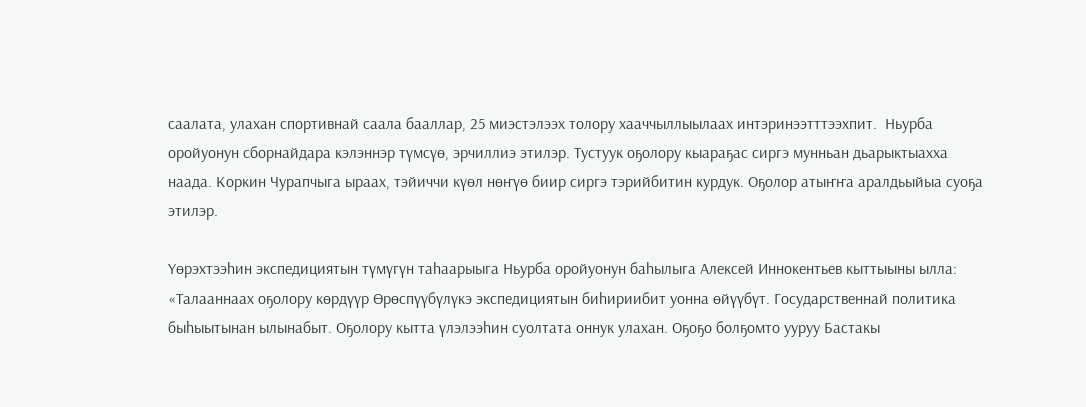саалата, улахан спортивнай саала бааллар, 25 миэстэлээх толору хааччыллыылаах интэринээтттээхпит.  Ньурба оройуонун сборнайдара кэлэннэр түмсүө, эрчиллиэ этилэр. Тустуук оҕолору кыараҕас сиргэ мунньан дьарыктыахха наада. Коркин Чурапчыга ыраах, тэйиччи күөл нөҥүө биир сиргэ тэрийбитин курдук. Оҕолор атыҥҥа аралдьыйыа суоҕа этилэр.

Үөрэхтээһин экспедициятын түмүгүн таһаарыыга Ньурба оройуонун баһылыга Алексей Иннокентьев кыттыыны ылла: «Талааннаах оҕолору көрдүүр Өрөспүүбүлүкэ экспедициятын биһириибит уонна өйүүбүт. Государственнай политика быһыытынан ылынабыт. Оҕолору кытта үлэлээһин суолтата оннук улахан. Оҕоҕо болҕомто ууруу Бастакы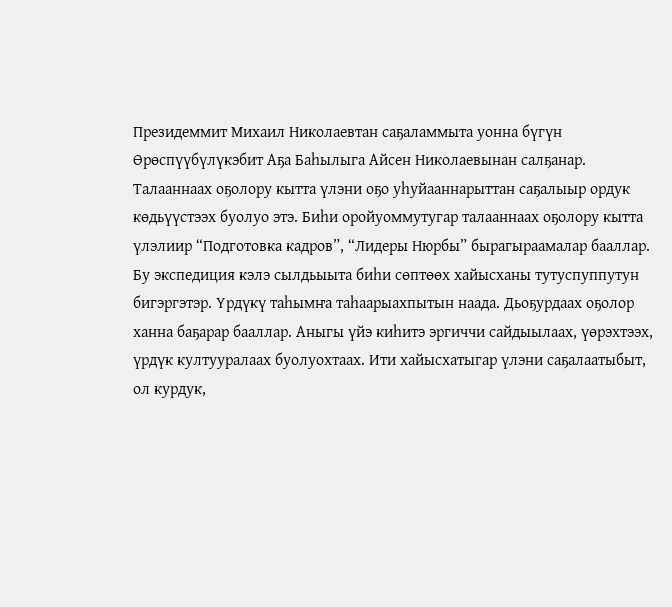Президеммит Михаил Николаевтан саҕаламмыта уонна бүгүн Өрөспүүбүлүкэбит Аҕа Баһылыга Айсен Николаевынан салҕанар. Талааннаах оҕолору кытта үлэни оҕо уһуйааннарыттан саҕалыыр ордук көдьүүстээх буолуо этэ. Биһи оройуоммутугар талааннаах оҕолору кытта үлэлиир “Подготовка кадров”, “Лидеры Нюрбы” бырагыраамалар бааллар. Бу экспедиция кэлэ сылдьыыта биһи сөптөөх хайысханы тутуспуппутун бигэргэтэр. Үрдүкү таһымҥа таһаарыахпытын наада. Дьоҕурдаах оҕолор ханна баҕарар бааллар. Аныгы үйэ киһитэ эргиччи сайдыылаах, үөрэхтээх, үрдүк култууралаах буолуохтаах. Ити хайысхатыгар үлэни саҕалаатыбыт, ол курдук,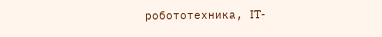робототехника, IT-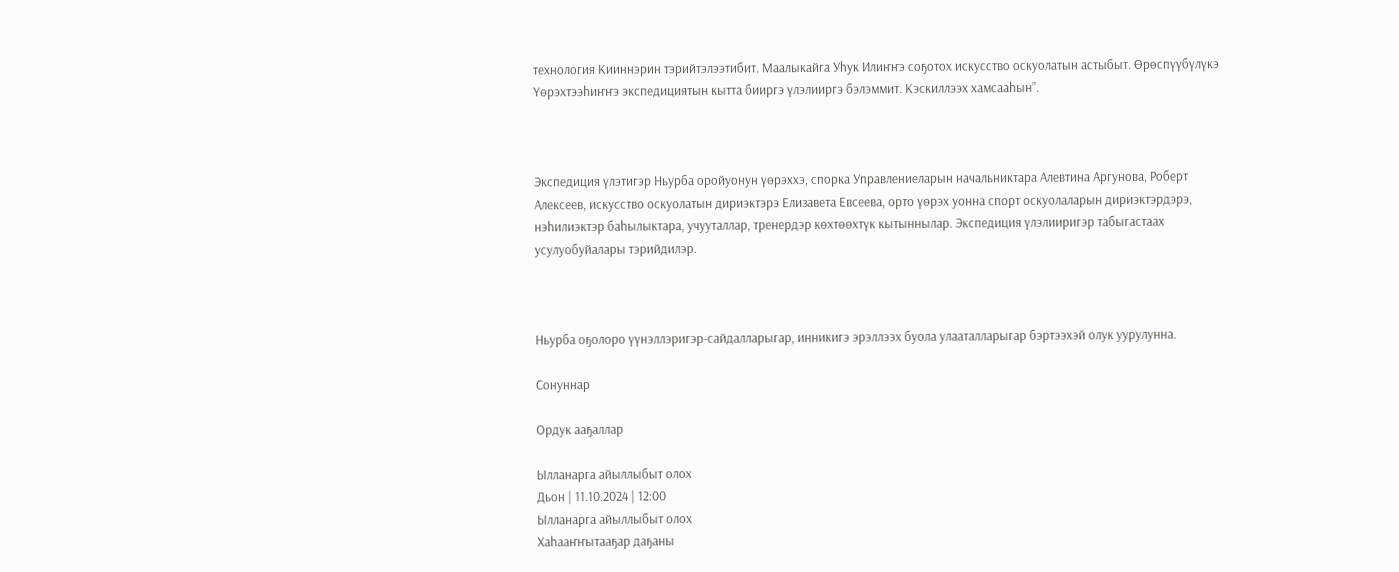технология Кииннэрин тэрийтэлээтибит. Маалыкайга Уһук Илиҥҥэ соҕотох искусство оскуолатын астыбыт. Өрөспүүбүлүкэ Үөрэхтээһиҥҥэ экспедициятын кытта бииргэ үлэлииргэ бэлэммит. Кэскиллээх хамсааһын”.



Экспедиция үлэтигэр Ньурба оройуонун үөрэххэ, спорка Управлениеларын начальниктара Алевтина Аргунова, Роберт Алексеев, искусство оскуолатын дириэктэрэ Елизавета Евсеева, орто үөрэх уонна спорт оскуолаларын дириэктэрдэрэ, нэһилиэктэр баһылыктара, учууталлар, тренердэр көхтөөхтүк кытыннылар. Экспедиция үлэлииригэр табыгастаах усулуобуйалары тэрийдилэр.



Ньурба оҕолоро үүнэллэригэр-сайдалларыгар, инникигэ эрэллээх буола улааталларыгар бэртээхэй олук уурулунна.

Сонуннар

Ордук ааҕаллар

Ылланарга айыллыбыт олох
Дьон | 11.10.2024 | 12:00
Ылланарга айыллыбыт олох
Хаһааҥҥытааҕар даҕаны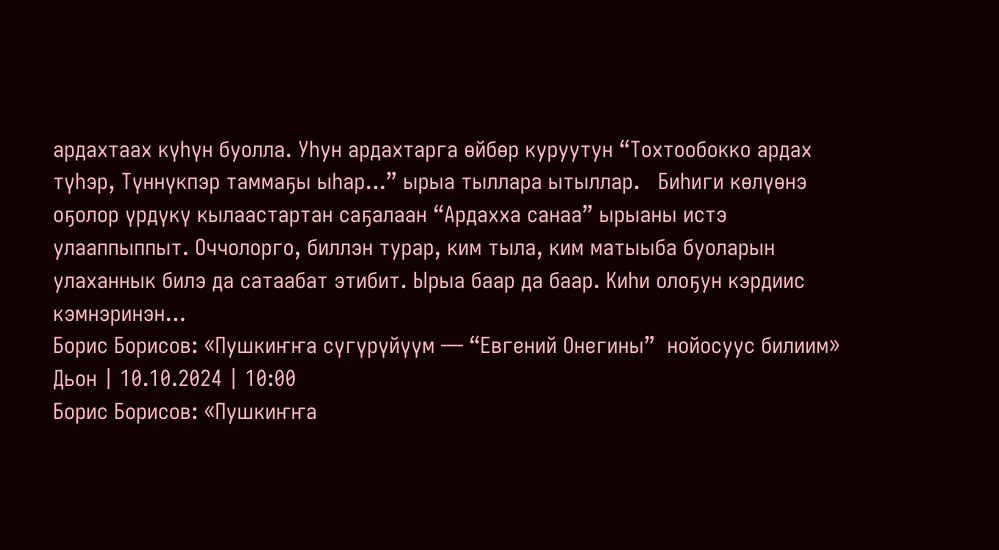ардахтаах күһүн буолла. Уһун ардахтарга өйбөр куруутун “Тохтообокко ардах түһэр, Түннүкпэр таммаҕы ыһар...” ырыа тыллара ытыллар.   Биһиги көлүөнэ оҕолор үрдүкү кылаастартан саҕалаан “Ардахха санаа” ырыаны истэ улааппыппыт. Оччолорго, биллэн турар, ким тыла, ким матыыба буоларын улаханнык билэ да сатаабат этибит. Ырыа баар да баар. Киһи олоҕун кэрдиис кэмнэринэн...
Борис Борисов: «Пушкиҥҥа сүгүрүйүүм — “Евгений Онегины”  нойосуус билиим»
Дьон | 10.10.2024 | 10:00
Борис Борисов: «Пушкиҥҥа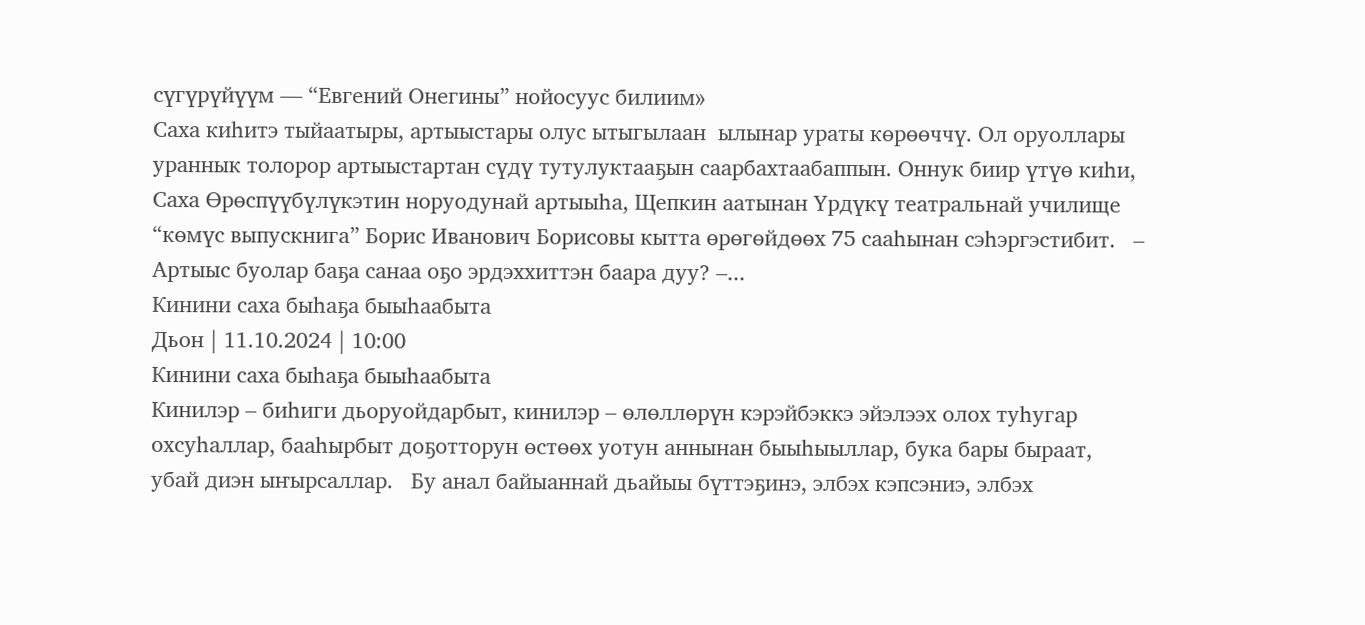сүгүрүйүүм — “Евгений Онегины” нойосуус билиим»
Саха киһитэ тыйаатыры, артыыстары олус ытыгылаан  ылынар ураты көрөөччү. Ол оруоллары ураннык толорор артыыстартан сүдү тутулуктааҕын саарбахтаабаппын. Оннук биир үтүө киһи, Саха Өрөспүүбүлүкэтин норуодунай артыыһа, Щепкин аатынан Үрдүкү театральнай училище “көмүс выпускнига” Борис Иванович Борисовы кытта өрөгөйдөөх 75 сааһынан сэһэргэстибит.   – Артыыс буолар баҕа санаа оҕо эрдэххиттэн баара дуу? –...
Кинини саха быһаҕа быыһаабыта
Дьон | 11.10.2024 | 10:00
Кинини саха быһаҕа быыһаабыта
Кинилэр – биһиги дьоруойдарбыт, кинилэр – өлөллөрүн кэрэйбэккэ эйэлээх олох туһугар охсуһаллар, бааһырбыт доҕотторун өстөөх уотун аннынан быыһыыллар, бука бары быраат, убай диэн ыҥырсаллар.   Бу анал байыаннай дьайыы бүттэҕинэ, элбэх кэпсэниэ, элбэх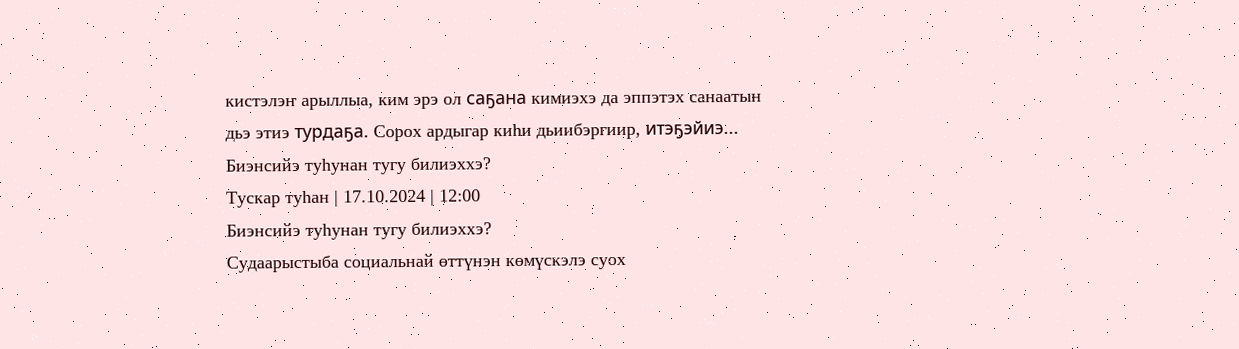кистэлэҥ арыллыа, ким эрэ ол саҕана кимиэхэ да эппэтэх санаатын дьэ этиэ турдаҕа. Сорох ардыгар киһи дьиибэргиир, итэҕэйиэ...
Биэнсийэ туһунан тугу билиэххэ?
Тускар туһан | 17.10.2024 | 12:00
Биэнсийэ туһунан тугу билиэххэ?
Судаарыстыба социальнай өттүнэн көмүскэлэ суох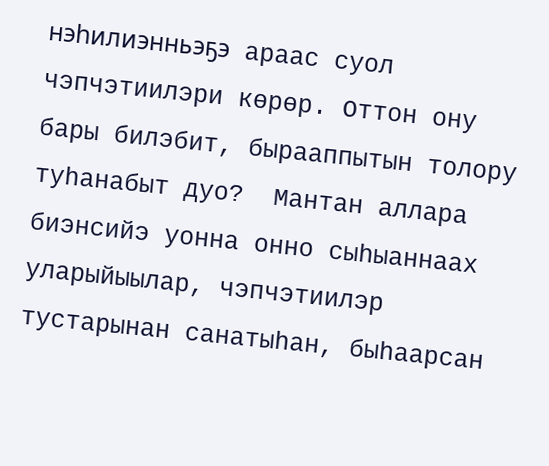нэһилиэнньэҕэ араас суол чэпчэтиилэри көрөр. Оттон ону бары билэбит, бырааппытын толору туһанабыт дуо?  Мантан аллара биэнсийэ уонна онно сыһыаннаах уларыйыылар, чэпчэтиилэр тустарынан санатыһан, быһаарсан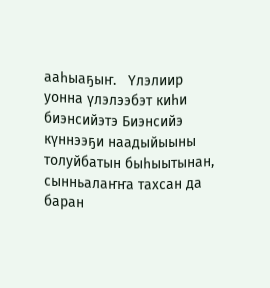ааһыаҕыҥ.   Үлэлиир уонна үлэлээбэт киһи биэнсийэтэ Биэнсийэ күннээҕи наадыйыыны толуйбатын быһыытынан, сынньалаҥҥа тахсан да баран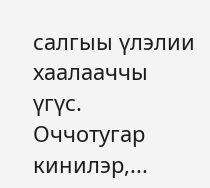салгыы үлэлии хаалааччы үгүс. Оччотугар кинилэр,...